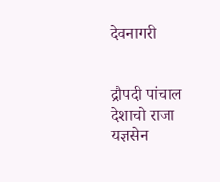देवनागरी


द्रौपदी पांचाल देशाचो राजा यज्ञसेन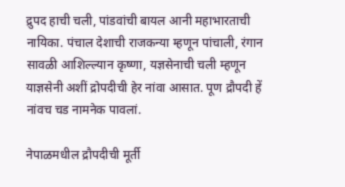द्रुपद हाची चली, पांडवांची बायल आनी महाभारताची नायिका. पंचाल देशाची राजकन्या म्हणून पांचाली, रंगान सावळी आशिल्ल्यान कृष्णा, यज्ञसेनाची चली म्हणून याज्ञसेनी अशीं द्रोपदीची हेर नांवा आसात. पूण द्रौपदी हें नांवच चड नामनेक पावलां.

नेपाळमधील द्रौपदीची मूर्ती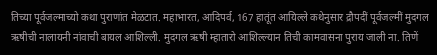तिच्या पूर्वजल्माच्यो कथा पुराणांत मेळटात. महाभारत, आदिपर्व, 167 हातूंत आयिल्ले कथेनुसार द्रौपदीं पूर्वजल्मीं मुदगल ऋषीची नालायनी नांवाची बायल आशिल्ली. मुदगल ऋषी म्हातारो आशिल्ल्यान तिची कामवासना पुराय जाली ना. तिणें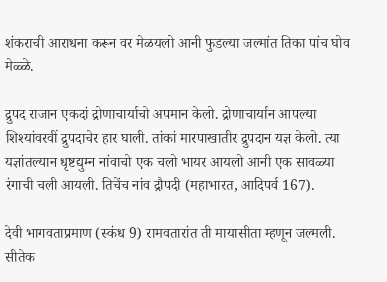शंकराची आराधना करून वर मेळयलो आनी फुडल्या जल्मांत तिका पांच घोव मेळ्ळे.

द्रुपद राजान एकदां द्रोणाचार्याचो अपमान केलो. द्रोणाचार्यान आपल्या शिश्यांवरवीं द्रुपदाचेर हार घाली. तांकां मारपाखातीर द्रुपदान यज्ञ केलो. त्या यज्ञांतल्यान धृष्टद्युम्न नांवाचो एक चलो भायर आयलो आनी एक सावळ्या रंगाची चली आयली. तिचेंच नांव द्रौपदी (महाभारत, आदिपर्व 167).

देवी भागवताप्रमाण (स्कंध 9) रामवतारांत ती मायासीता म्हणून जल्मली. सीतेक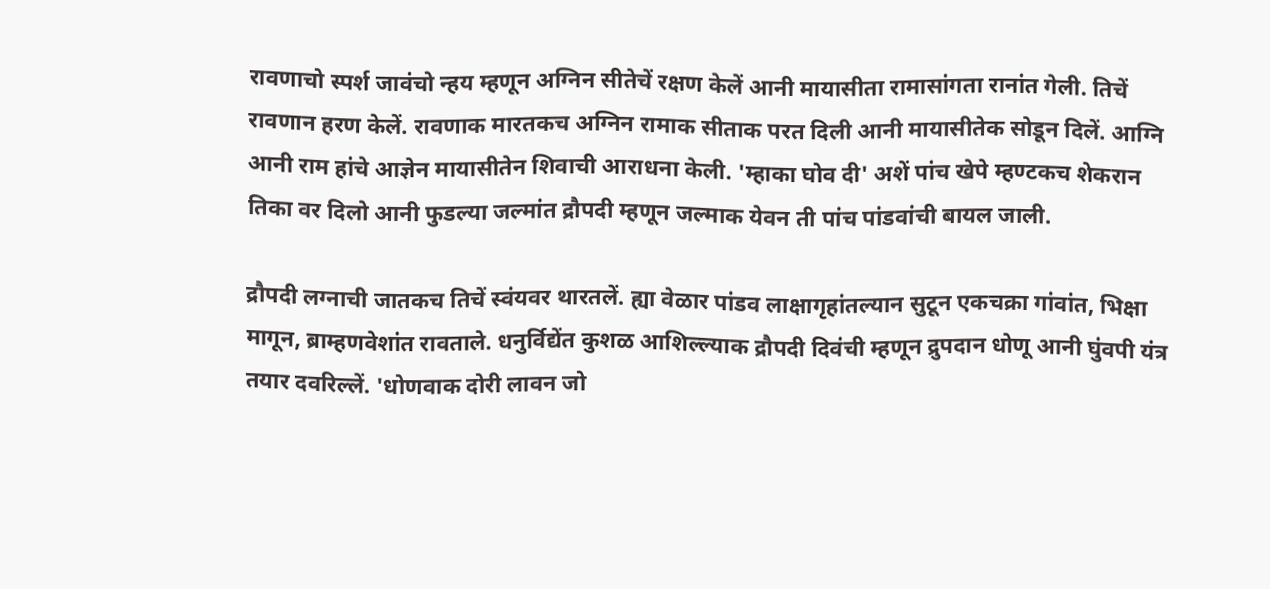रावणाचो स्पर्श जावंचो न्हय म्हणून अग्निन सीतेचें रक्षण केलें आनी मायासीता रामासांगता रानांत गेली. तिचें रावणान हरण केलें. रावणाक मारतकच अग्निन रामाक सीताक परत दिली आनी मायासीतेक सोडून दिलें. आग्नि आनी राम हांचे आज्ञेन मायासीतेन शिवाची आराधना केली. 'म्हाका घोव दी' अशें पांच खेपे म्हण्टकच शेकरान तिका वर दिलो आनी फुडल्या जल्मांत द्रौपदी म्हणून जल्माक येवन ती पांच पांडवांची बायल जाली.

द्रौपदी लग्नाची जातकच तिचें स्वंयवर थारतलें. ह्या वेळार पांडव लाक्षागृहांतल्यान सुटून एकचक्रा गांवांत, भिक्षा मागून, ब्राम्हणवेशांत रावताले. धनुर्विद्येंत कुशळ आशिल्ल्याक द्रौपदी दिवंची म्हणून द्रुपदान धोणू आनी घुंवपी यंत्र तयार दवरिल्लें. 'धोणवाक दोरी लावन जो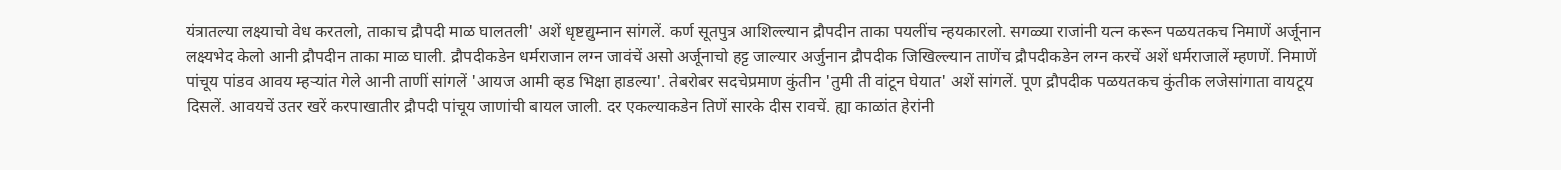यंत्रातल्या लक्ष्याचो वेध करतलो, ताकाच द्रौपदी माळ घालतली' अशें धृष्टद्युम्नान सांगलें. कर्ण सूतपुत्र आशिल्ल्यान द्रौपदीन ताका पयलींच न्हयकारलो. सगळ्या राजांनी यत्न करून पळयतकच निमाणें अर्जूनान लक्ष्यभेद केलो आनी द्रौपदीन ताका माळ घाली. द्रौपदीकडेन धर्मराजान लग्न जावंचें असो अर्जूनाचो हट्ट जाल्यार अर्जुनान द्रौपदीक जिखिल्ल्यान ताणेंच द्रौपदीकडेन लग्न करचें अशें धर्मराजालें म्हणणें. निमाणें पांचूय पांडव आवय म्हऱ्यांत गेले आनी ताणीं सांगलें 'आयज आमी व्हड भिक्षा हाडल्या'. तेबरोबर सदचेप्रमाण कुंतीन 'तुमी ती वांटून घेयात' अशें सांगलें. पूण द्रौपदीक पळयतकच कुंतीक लजेसांगाता वायटूय दिसलें. आवयचें उतर खरें करपाखातीर द्रौपदी पांचूय जाणांची बायल जाली. दर एकल्याकडेन तिणें सारके दीस रावचें. ह्या काळांत हेरांनी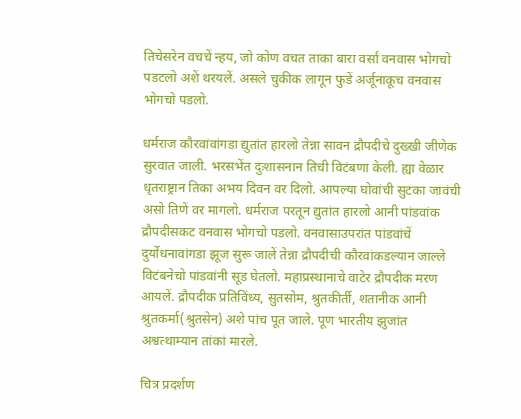तिचेसरेन वचचें न्हय, जो कोण वचत ताका बारा वर्सां वनवास भोगचो पडटलो अशें थरयलें. असले चुकीक लागून फुडें अर्जूनाकूच वनवास भोगचो पडलो.

धर्मराज कौरवांवांगडा द्युतांत हारलो तेन्ना सावन द्रौपदीचे दुख्खी जीणेक सुरवात जाली. भरसभेंत दुःशासनान तिची विटंबणा केली. ह्या वेळार धृतराष्ट्रान तिका अभय दिवन वर दिलो. आपल्या घोवांची सुटका जावंची असो तिणें वर मागलो. धर्मराज परतून द्युतांत हारलो आनी पांडवांक द्रौपदीसकट वनवास भोगचो पडलो. वनवासाउपरांत पांडवांचें दुर्योधनावांगडा झूज सुरू जालें तेन्ना द्रौपदीची कौरवांकडल्यान जाल्ले विटंबनेचो पांडवांनी सूड घेतलो. महाप्रस्थानाचे वाटेर द्रौपदीक मरण आयलें. द्रौपदीक प्रतिविंध्य, सुतसोम, श्रुतकीर्ती, शतानीक आनी श्रुतकर्मा(श्रुतसेन) अशे पांच पूत जाले. पूण भारतीय झुजांत अश्वत्थाम्यान तांकां मारले.

चित्र प्रदर्शण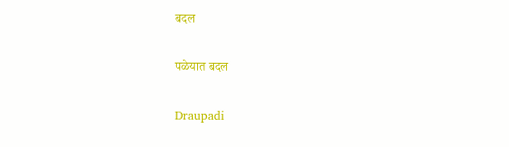बदल

पळेयात बदल

Draupadi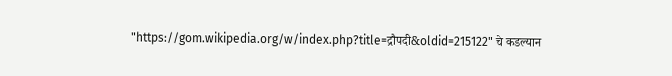"https://gom.wikipedia.org/w/index.php?title=द्रौपदी&oldid=215122" चे कडल्यान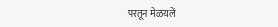परतून मेळयलें